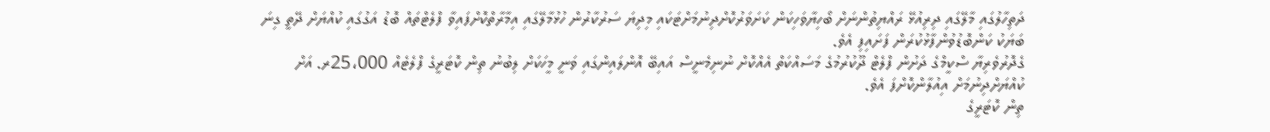ދަތިހާލުގައި މާލޭގައި ދިރިއުޅޭ ރައްޔިތުންނަށް ބޯހިޔާވަހިކަން ކަށަވަރުކޮށްދިނުމަށްޓަކައި މިދިޔަ ސަރުކާރުން ހުޅުމާލޭގައި އިމާރާތްކޮށްފައިވާ ފްލެޓްތައް ބޮޑު އަގުގައި ކުއްޔަށް ދޭތީ ގިނަ ބަޔަކު ކަންބޮޑުވުންފާޅުކުރަން ފަށައިފި އެވެ.
ގެދޮރުވެރިޔާ ސްކީމްގެ ދަށުން ފްލެޓް ދޫކުރުމުގެ މަސައްކަތް އެއްކޮށް ނުނިމެނީސް އައިބޭ އޮންލައިންގައި ވަނީ މީހަކަށް ލިބުނު ތިން ކޮޓަރީގެ ފްލެޓެއް 25،000ރ. އަށް ކުއްޔަށްދިނުމަށް އިއުލާންކޮށްފަ އެވެ.
ތިން ކޮޓަރީގެ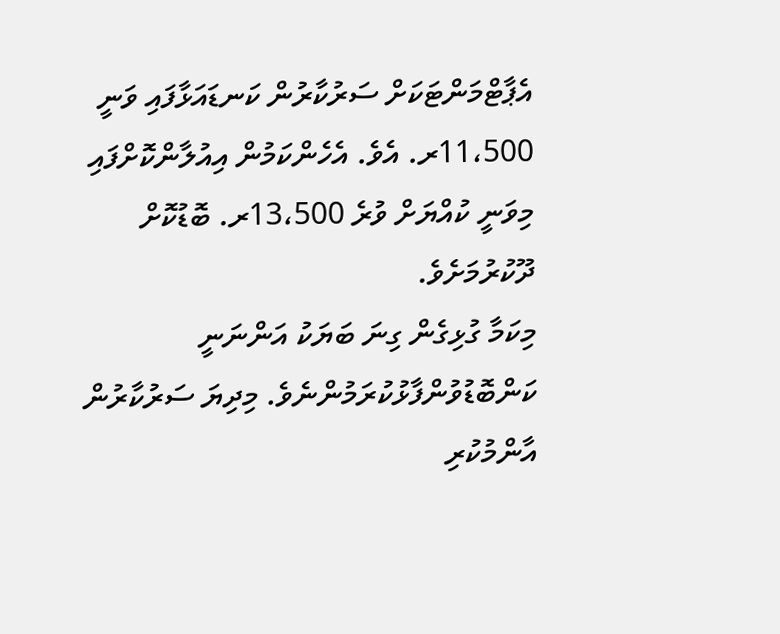އެޕާޓްމަންޓަކަށް ސަރުކާރުން ކަނޑައަޅާފައި ވަނީ 11،500ރ. އެވެ. އެހެންކަމުން އިއުލާންކޮށްފައި މިވަނީ ކުއްޔަށް ވުރެ 13،500ރ. ބޮޑުކޮށް ދޫކުރުމަށެވެ.
މިކަމާ ގުޅިގެން ގިނަ ބަޔަކު އަންނަނީ ކަންބޮޑުވުންފާޅުކުރަމުންނެވެ. މިދިޔަ ސަރުކާރުން އާންމުކުރި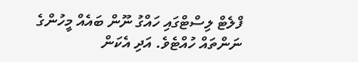ފްލެޓް ލިސްޓްގައި ހައްގު ނޫން ބައެއް މީހުންގެ ނަންތައް ހުއްޓެވެ. އަދި އެކަން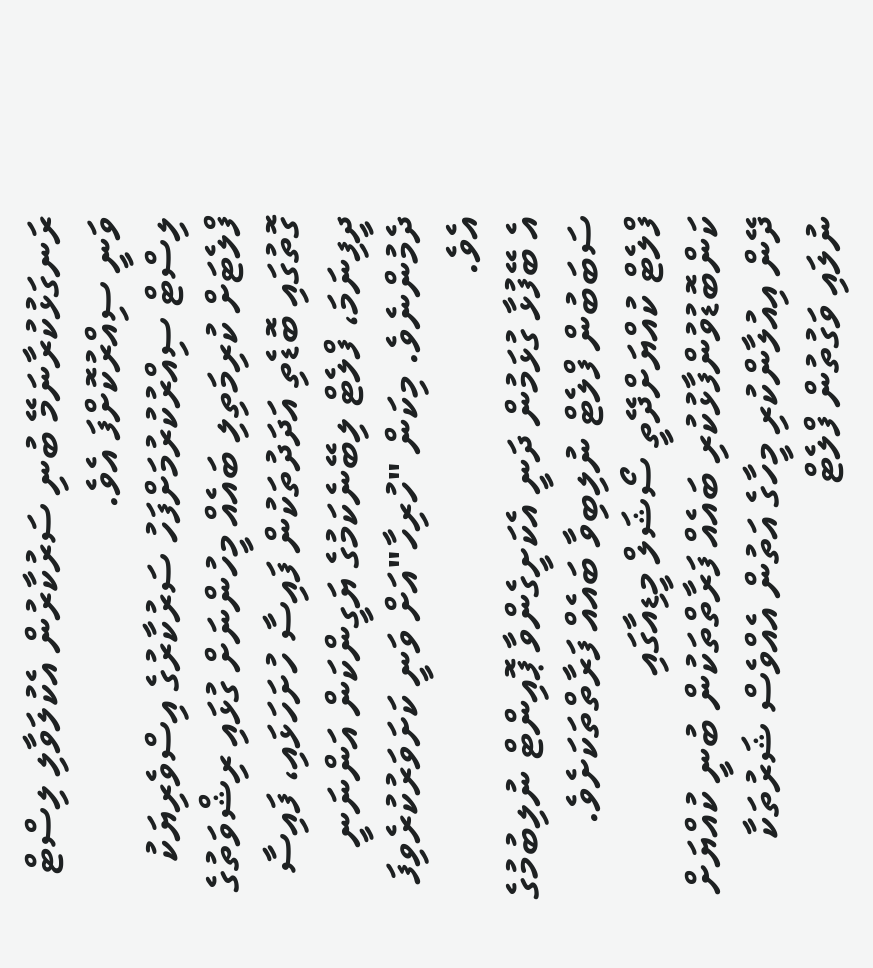ރަނގަޅުކުރާނަމޭ ބުނި ސަރުކާރުން އެކުލަވާލި ލިސްޓް ވަނީ ސިއްރުކޮށްފަ އެވެ.
ލިސްޓް ސިއްރުކުރުމަށްފަހު ސަރުކާރުގެ އިސްވެރިޔަކު ފްލެޓަށް ކުރިމަތިލި ބައެއް މީހުންނަށް ގުޅައި ރިޝްވަތުގެ ގޮތުގައި ބޮޑެތި އަދަދުތަކުން ފައިސާ ހުށަހަޅައި، ފައިސާ ދީފިނަމަ، ފްލެޓް ލިބޭނެކަމުގެ ޔަގީންކަން އަންނަނީ ދެމުންނެވެ. މިކަން "ހުރިހާ"އަށް ވަނީ ކަށަވަރުކުރެވިފަ އެވެ.
އެ ބޭފުޅާ ގުޅަމުން ދަނީ އެކަށީގެންވާ ޕޮއިންޓް ނުލިބުމުގެ ސަބަބުން ފްލެޓް ނުލިބިވާ ބައެއް ފަރާތްތަކަށެވެ.
ފްލެޓް ކުއްޔަށްދޭތީ ސޯޝަލް މީޑިއާގައި ކަންބޮޑުވުންފާޅުކުރި ބައެއް ފަރާތްތަކުން ބުނީ ކުއްޔަށް ދޭން އިއުލާންކުރި މީހާގެ އަތުން އެއްވެސް ޝަރުތަކާ ނުލައި ވަގުތުން ފްލެޓް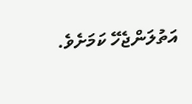އަތުލަންޖެހޭ ކަމަށެވެ.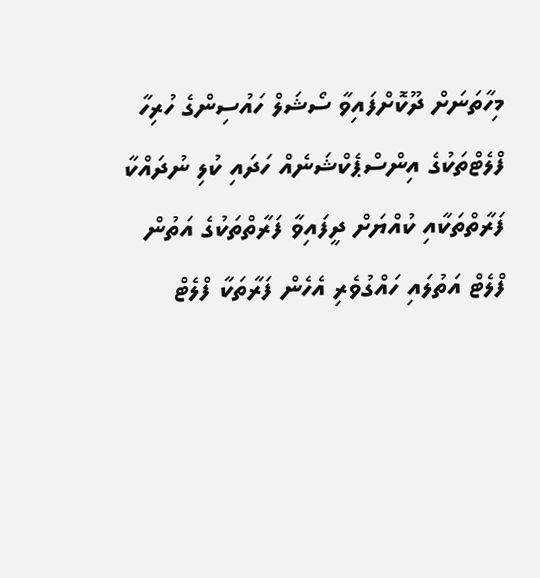މިހާތަނަށް ދޫކޮށްފައިވާ ސޯޝަލް ހައުސިންގެ ހުރިހާ ފްލެޓްތަކުގެ އިންސްޕެކްޝަނެއް ހަދައި ކުލި ނުދައްކާ ފަރާތްތަކާއި ކުއްޔަށް ދީފައިވާ ފަރާތްތަކުގެ އަތުން ފްލެޓް އަތުލައި ހައްގުވެރި އެހެން ފަރާތަކާ ފްލެޓް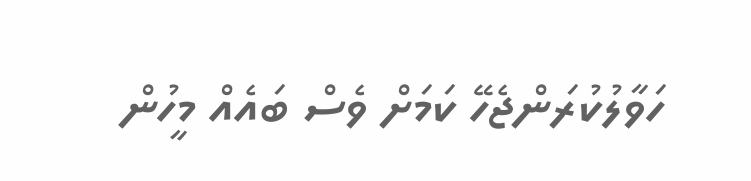ހަވާލުކުރަންޖެހޭ ކަމަށް ވެސް ބައެއް މީހުން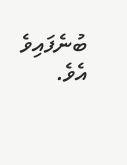ބުނެފައިވެ އެވެ.